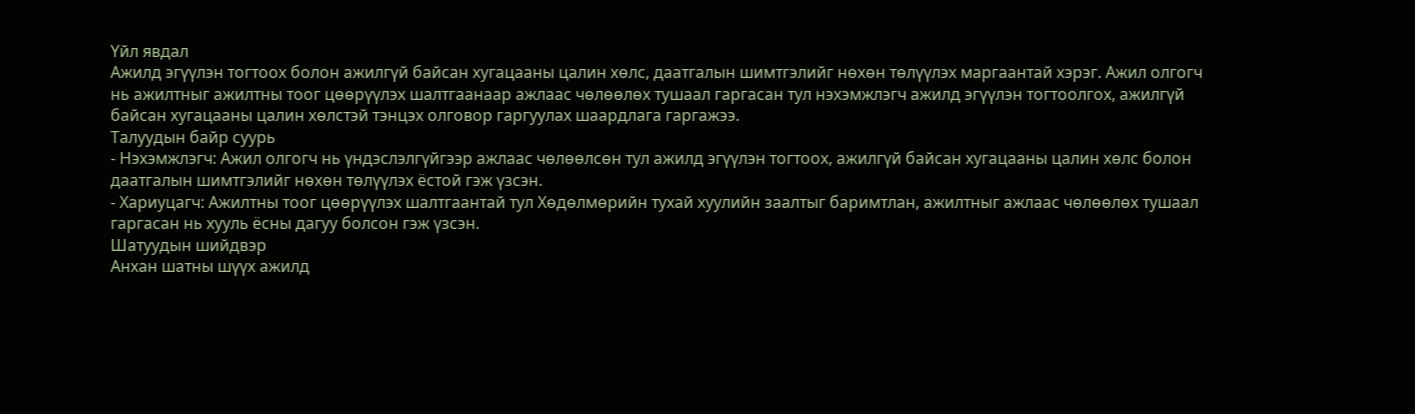Үйл явдал
Ажилд эгүүлэн тогтоох болон ажилгүй байсан хугацааны цалин хөлс, даатгалын шимтгэлийг нөхөн төлүүлэх маргаантай хэрэг. Ажил олгогч нь ажилтныг ажилтны тоог цөөрүүлэх шалтгаанаар ажлаас чөлөөлөх тушаал гаргасан тул нэхэмжлэгч ажилд эгүүлэн тогтоолгох, ажилгүй байсан хугацааны цалин хөлстэй тэнцэх олговор гаргуулах шаардлага гаргажээ.
Талуудын байр суурь
- Нэхэмжлэгч: Ажил олгогч нь үндэслэлгүйгээр ажлаас чөлөөлсөн тул ажилд эгүүлэн тогтоох, ажилгүй байсан хугацааны цалин хөлс болон даатгалын шимтгэлийг нөхөн төлүүлэх ёстой гэж үзсэн.
- Хариуцагч: Ажилтны тоог цөөрүүлэх шалтгаантай тул Хөдөлмөрийн тухай хуулийн заалтыг баримтлан, ажилтныг ажлаас чөлөөлөх тушаал гаргасан нь хууль ёсны дагуу болсон гэж үзсэн.
Шатуудын шийдвэр
Анхан шатны шүүх ажилд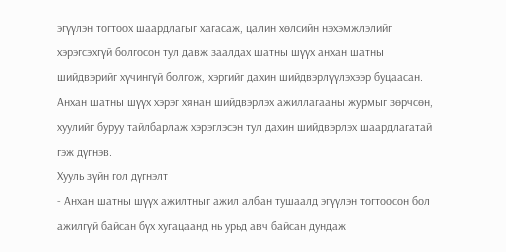эгүүлэн тогтоох шаардлагыг хагасаж, цалин хөлсийн нэхэмжлэлийг хэрэгсэхгүй болгосон тул давж заалдах шатны шүүх анхан шатны шийдвэрийг хүчингүй болгож, хэргийг дахин шийдвэрлүүлэхээр буцаасан. Анхан шатны шүүх хэрэг хянан шийдвэрлэх ажиллагааны журмыг зөрчсөн, хуулийг буруу тайлбарлаж хэрэглэсэн тул дахин шийдвэрлэх шаардлагатай гэж дүгнэв.
Хууль зүйн гол дүгнэлт
- Анхан шатны шүүх ажилтныг ажил албан тушаалд эгүүлэн тогтоосон бол ажилгүй байсан бүх хугацаанд нь урьд авч байсан дундаж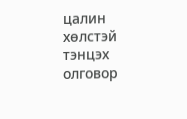цалин хөлстэй тэнцэх олговор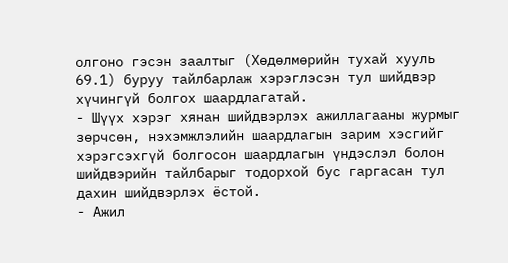олгоно гэсэн заалтыг (Хөдөлмөрийн тухай хууль 69.1) буруу тайлбарлаж хэрэглэсэн тул шийдвэр хүчингүй болгох шаардлагатай.
- Шүүх хэрэг хянан шийдвэрлэх ажиллагааны журмыг зөрчсөн, нэхэмжлэлийн шаардлагын зарим хэсгийг хэрэгсэхгүй болгосон шаардлагын үндэслэл болон шийдвэрийн тайлбарыг тодорхой бус гаргасан тул дахин шийдвэрлэх ёстой.
- Ажил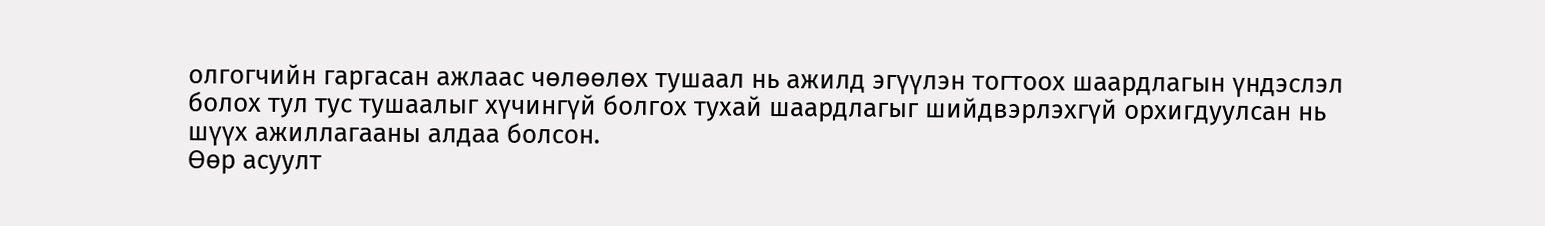олгогчийн гаргасан ажлаас чөлөөлөх тушаал нь ажилд эгүүлэн тогтоох шаардлагын үндэслэл болох тул тус тушаалыг хүчингүй болгох тухай шаардлагыг шийдвэрлэхгүй орхигдуулсан нь шүүх ажиллагааны алдаа болсон.
Өөр асуулт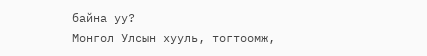байна уу?
Монгол Улсын хууль, тогтоомж,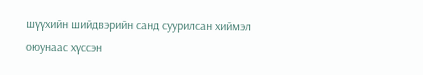шүүхийн шийдвэрийн санд суурилсан хиймэл оюунаас хүссэн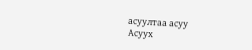асуултаа асуу
Асуух